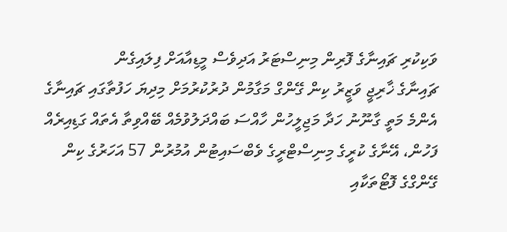ވަކިކުރި ޗައިނާގެ ފޮރިން މިނިސްޓަރު އަދިވެސް މީޑިއާއަށް ފިލައިގެން
ޗައިނާގެ ޚާރިޖީ ވަޒީރު ކިން ގޭންގް މަގާމުން ދުރުކުރުމަށް މިދިޔަ ހަފުތާގައި ޗައިނާގެ އެންމެ މަތީ ގާނޫނު ހަދާ މަޖިލީހުން ހާއްސަ ބައްދަލުވުމެއް ބޭއްވިތާ އެތައް ގަޑިއިރެއް ފަހުން، އޭނާގެ ކުރީގެ މިނިސްޓްރީގެ ވެބްސައިޓުން އުމުރުން 57 އަހަރުގެ ކިން ގޭންގްގެ ފޮޓޯތަކާއި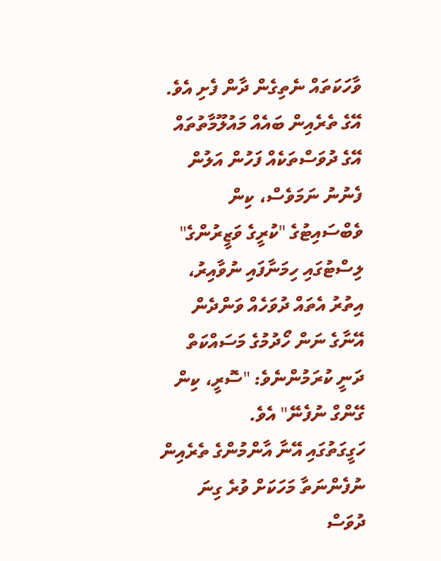ވާހަކަތައް ނެތިގެން ދާން ފެށި އެވެ.
އޭގެ ތެރެއިން ބައެއް މައުލޫމާތުތައް އޭގެ ދުވަސްތަކެއް ފަހުން އަލުން ފެނުނު ނަމަވެސް، ކިން ވެބްސައިޓުގެ "ކުރީގެ ވަޒީރުންގެ" ލިސްޓުގައި ހިމަނާފައި ނުވާއިރު، އިތުރު އެތައް ދުވަހެއް ވަންދެން އޭނާގެ ނަން ހޯދުމުގެ މަސައްކަތް ދަނީ ކުރަމުންނެވެ: "ސޮރީ، ކިން ގޭންގް ނުފެނޭ" އެވެ.
ހަގީގަތުގައި އޭނާ އާންމުންގެ ތެރެއިން ނުފެންނަތާ މަހަކަށް ވުރެ ގިނަ ދުވަސް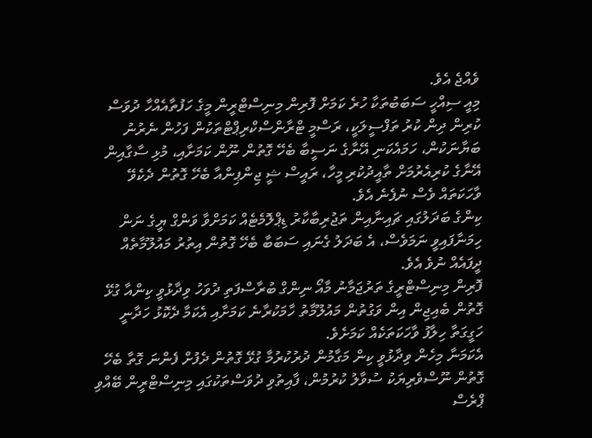ވެއްޖެ އެވެ.
މިއީ ސިއްހީ ސަބަބުތަކާ ހުރެ ކަމަށް ފޮރިން މިނިސްޓްރީން މީގެ ހަފުތާއެއްހާ ދުވަސް ކުރިން ދިން ކުރު ތަފްސީލަކީ، ރަސްމީ ޓްރާންސްކްރިޕްޓްތަކުން ފަހުން ނެރުނު ބަޔާނަކުން، ހަމައެކަނި އޭނާގެ ނަސީބާ ބެހޭ ގޮތުން ނޫން ކަމަށާއި، މުޅި ސާގާއިން އޭނާގެ ކުރިއެރުމަށް ތާއީދުކުރި މީހާ، ރައީސް ޝީ ޖިންޕިންއާ ބެހޭ ގޮތުން ދެކެވޭ ވާހަކަތައް ވެސް ނުފެނެ އެވެ.
ކިންގެ ބަދަލުގައި ޗައިނާއިން ތަޖުރިބާކާރު ޑިޕްލޮމެޓެއް ކަމަށްވާ ވަންގް ޔީގެ ނަން ހިމަނާފައިވީ ނަމަވެސް، އެ ބަދަލު ގެނައި ސަބަބާ ބެހޭ ގޮތުން އިތުރު މައުލޫމާތެއް ދީފައެއް ނުވެ އެވެ.
ފޮރިން މިނިސްޓްރީގެ ތަރުޖަމާނު މާއޯ ނިންގް ބުރާސްފަތި ދުވަހު ވިދާޅުވީ ކިންއާ ގުޅޭ ގޮތުން ބެއިޖިން އިން ވަގުތުން މައުލޫމާތު ހާމަކުރާނެ ކަމަށާއި އެކަމާ ދެކޮޅު ހަދާނީ ހަގީގަތާ ހިލާފު ވާހަކަތަކެއް ކަމަށެވެ.
އެކަމަނާ މިހެން ވިދާޅުވީ ކިން މަގާމުން ދުރުކުރުމާ ގުޅޭ ގޮތުން ދެފުށް ފެންނަ ގޮތާ ބެހޭ ގޮތުން ނޫސްވެރިޔަކު ސުވާލު ކުރުމުން، ފާއިތުވި ދުވަސްތަކުގައި މިނިސްޓްރީން ބޭއްވި ޕްރެސް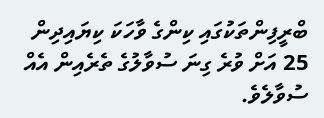ބްރީފިންތަކުގައި ކިންގެ ވާހަކަ ކިޔައިދިން 25 އަށް ވުރެ ގިނަ ސުވާލުގެ ތެރެއިން އެއް ސުވާލެވެ.